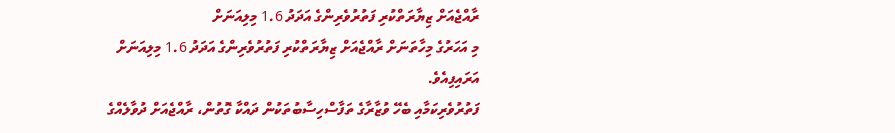ރާއްޖެއަށް ޒިޔާރަތްކުރި ފަތުރުވެރިންގެ އަދަދު 1.6 މިލިއަނަށް
މި އަހަރުގެ މިހާތަނަށް ރާއްޖެއަށް ޒިޔާރަތްކުރި ފަތުރުވެރިންގެ އަދަދު 1.6 މިލިއަނަށް އަރައިފިއެވެ.
ފަތުރުވެރިކަމާއި ބެހޭ ވުޒާރާގެ ތަފާސްހިސާބުތަކުން ދައްކާ ގޮތުން، ރާއްޖެއަށް ދުވާލެއްގެ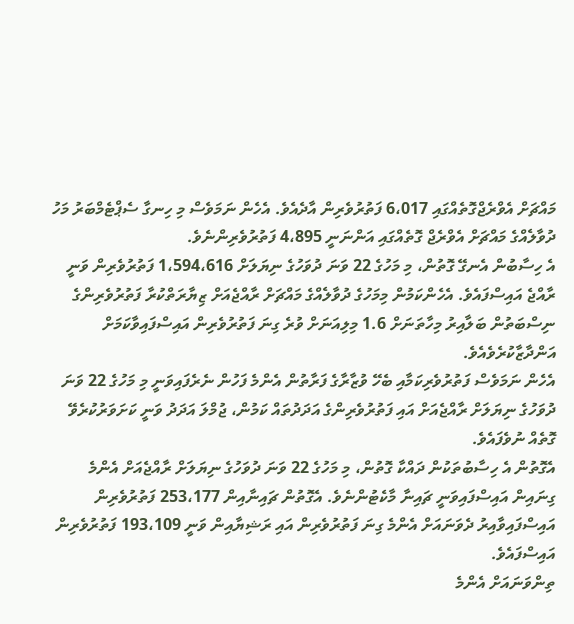މައްޗަށް އެވްރެޖްގޮތެއްގައި 6،017 ފަތުރުވެރިން އާދެއެވެ. އެހެން ނަމަވެސް މި ހިނގާ ސެޕްޓެމްބަރު މަހު ދުވާލެއްގެ މައްޗަށް އެވްރެޖް ގޮތެއްގައި އަންނަނީ 4،895 ފަތުރުވެރިންނެވެ.
އެ ހިސާބުން އެނގޭ ގޮތުން، މި މަހުގެ 22 ވަނަ ދުވަހުގެ ނިޔަލަށް 1،594،616 ފަތުރުވެރިން ވަނީ ރާއްޖެ އައިސްފައެވެ. އެހެންކަމުން މިމަހުގެ ދުވާލެއްގެ މައްޗަށް ރާއްޖެއަށް ޒިޔާރަތްކުރާ ފަތުރުވެރިންގެ ނިސްބަތުން ބަލާއިރު މިހާތަނަށް 1.6 މިލިއަނަށް ވުރެ ގިނަ ފަތުރުވެރިން އައިސްފައިވާކަމަށް އަންދާޒާކުރެވެއެވެ.
އެހެން ނަމަވެސް ފަތުރުވެރިކަމާއި ބެހޭ ވުޒާރާގެ ފަރާތުން އެންމެ ފަހުން ނެރެފައިވަނީ މި މަހުގެ 22 ވަނަ ދުވަހުގެ ނިޔަލަށް ރާއްޖެއަށް އައި ފަތުރުވެރިންގެ އަދަދުތައް ކަމުން، ޖުމްލަ އަދަދު ވަނީ ކަށަވަރުކުރެވޭ ގޮތެއް ނުވެފައެވެ.
އެގޮތުން އެ ހިސާބުތަކުން ދައްކާ ގޮތުން، މި މަހުގެ 22 ވަނަ ދުވަހުގެ ނިޔަލަށް ރާއްޖެއަށް އެންމެ ގިނައިން އައިސްފައިވަނީ ޗައިނާ މާކެޓުންނެވެ. އެގޮތުން ޗައިނާއިން 253،177 ފަތުރުވެރިން އައިސްފައިވާއިރު ދެވަނައަށް އެންމެ ގިނަ ފަތުރުވެރިން އައި ރަޝިޔާއިން ވަނީ 193،109 ފަތުރުވެރިން އައިސްފައެވެ.
ތިންވަނައަށް އެންމެ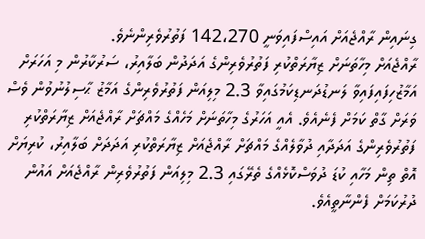ގިނައިން ރާއްޖެއަށް އައިސްފައިވަނީ 142،270 ފަތުރުވެރިންނެވެ.
ރާއްޖެއަށް މިހާތަނަށް ޒިޔާރަތްކުރި ފަތުރުވެރިންގެ އަދަދުން ބަލާއިރު، ސަރުކާރުން މި އަހަރަށް އަމާޒުހިފައިފައިވާ ލަނޑުދަނޑިކަމުގައިވާ 2.3 މިލިއަން ފަތުރުވެރިންގެ އަމާޒު ޙާސިލުނުވުން ވެސް ވަރަށް ގާތް ކަމަށް ފެނެއެވެ. އެއީ އަހަރުގެ މިހާތަނަށް މަހެއްގެ މައްޗަށް ރާއްޖެއަށް ޒިޔާރަތްކުރި ފަތުރުވެރިންގެ އަދަދާއި ދުވާލެއްގެ މައްޗަށް ރާއްޖެއަށް ޒިޔާރަތްކުރި އަދަދަށް ބަލާއިރު، ކުރިޔަށް އޮތް ތިން މަހާއި ކުޑަ ދުވަސްކޮޅެއްގެ ތެރޭގައި 2.3 މިލިއަން ފަތުރުވެރިން ރާއްޖެއަށް އައުން ދުރުކަމަށް ފެންނާތީއެވެ.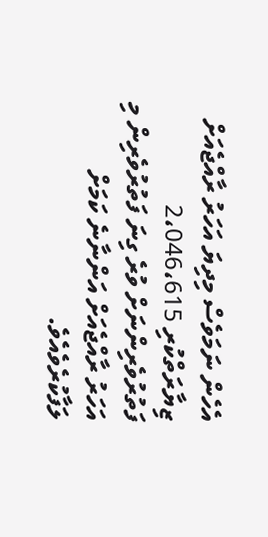އެހެން ނަމަވެސް މިދިޔަ އަހަރު ރާއްޖެއަށް ޒިޔާރަތްކުރި 2،046،615 ފަތުރުވެރިންނަށް ވުރެ ގިނަ ފަތުރުވެރިން މި އަހަރު ރާއްޖެއަށް އަންނާނެ ކަމަށް ލަފާކުރެވެއެވެ.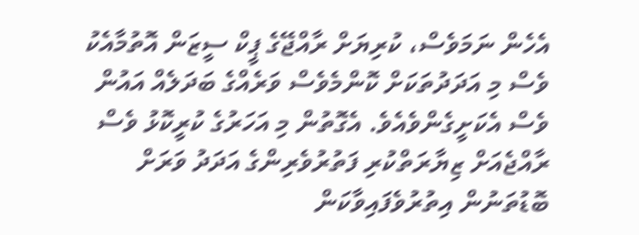އެހެން ނަމަވެސް، ކުރިޔަށް ރާއްޖޭގެ ޕީކް ސީޒަން އޮތުމާއެކު ވެސް މި އަދަދުތަކަށް ކޮންމެވެސް ވަރެއްގެ ބަދަލެއް އައުން ވެސް އެކަށީގެންވެއެވެ. އެގޮތުން މި އަހަރުގެ ކުރީކޮޅު ވެސް ރާއްޖެއަށް ޒިޔާރަތްކުރި ފަތުރުވެރިންގެ އަދަދު ވަރަށް ބޮޑުތަނުން އިތުރުވެފައިވާކަން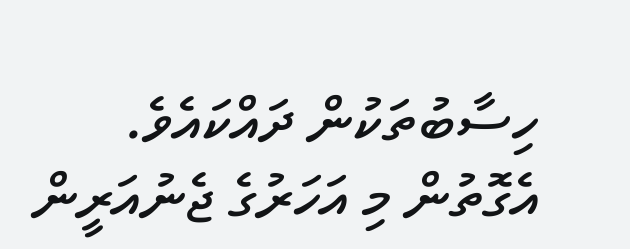ހިސާބުތަކުން ދައްކައެވެ.
އެގޮތުން މި އަހަރުގެ ޖެނުއަރީން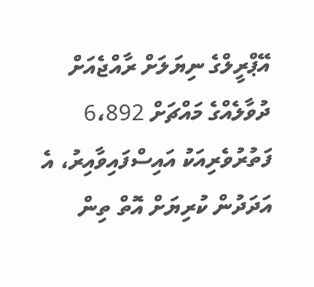އޭޕްރީލްގެ ނިޔަލަށް ރާއްޖެއަށް ދުވާލެއްގެ މައްޗަށް 6،892 ފަތުރުވެރިއަކު އައިސްފައިވާއިރު، އެ އަދަދުން ކުރިޔަށް އޮތް ތިން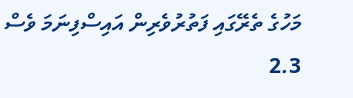މަހުގެ ތެރޭގައި ފަތުރުވެރިން އައިސްފިނަމަ ވެސް 2.3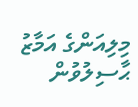މިލިއަންގެ އަމާޒު ޙާސިލުވުން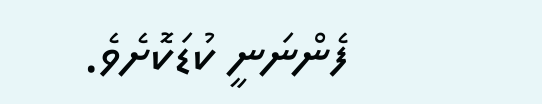ފެންނަނީ ކުޑަކޮށެވެ.